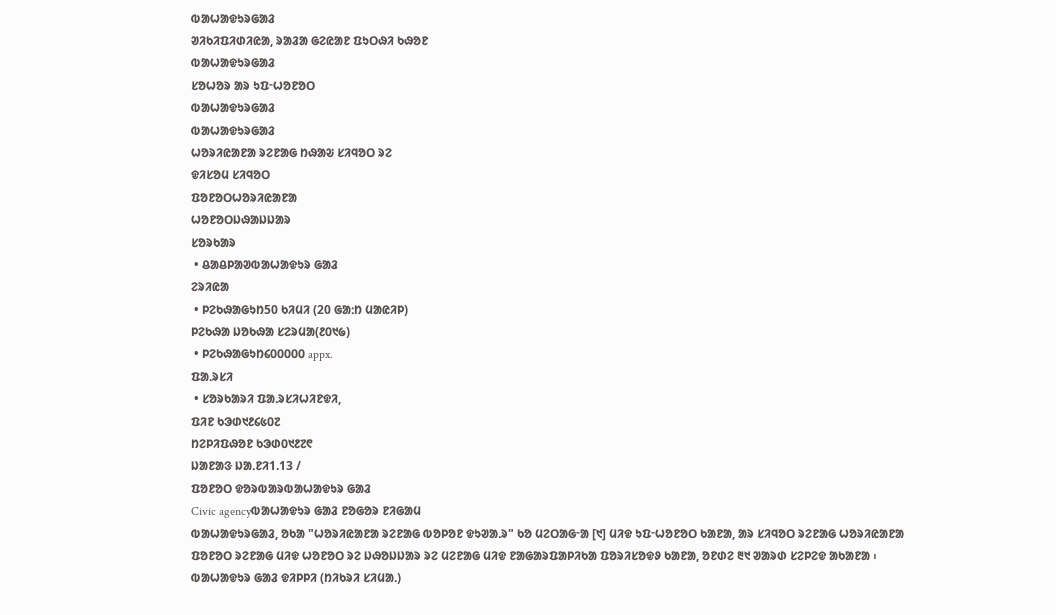ᱵᱟᱦᱟᱫᱩᱨᱜᱟᱲ
ᱣᱤᱠᱤᱯᱤᱰᱤᱭᱟ, ᱨᱟᱲᱟ ᱜᱮᱭᱟᱱ ᱯᱩᱛᱷᱤ ᱠᱷᱚᱱ
ᱵᱟᱦᱟᱫᱩᱨᱜᱟᱲ
ᱥᱚᱦᱚᱨ ᱟᱨ ᱩᱯᱼᱦᱚᱱᱚᱛ
ᱵᱟᱦᱟᱫᱩᱨᱜᱟᱲ
ᱵᱟᱦᱟᱫᱩᱨᱜᱟᱲ
ᱦᱚᱨᱤᱭᱟᱱᱟ ᱨᱮᱱᱟᱜ ᱴᱷᱟᱶ ᱥᱤᱧᱚᱛ ᱨᱮ
ᱫᱤᱥᱚᱢ ᱥᱤᱧᱚᱛ
ᱯᱚᱱᱚᱛᱦᱚᱨᱤᱭᱟᱱᱟ
ᱦᱚᱱᱚᱛᱡᱷᱟᱡᱡᱟᱨ
ᱥᱚᱨᱠᱟᱨ
 • ᱪᱟᱪᱞᱟᱣᱵᱟᱦᱟᱫᱩᱨ ᱜᱟᱲ
ᱮᱨᱤᱭᱟ
 • ᱞᱮᱠᱷᱟᱜᱩᱴ50 ᱠᱤᱢᱤ (20 ᱜᱟᱺᱴ ᱢᱟᱭᱤᱞ)
ᱞᱮᱠᱷᱟ ᱡᱚᱠᱷᱟ ᱥᱮᱨᱢᱟ(᱒᱐᱑᱙)
 • ᱞᱮᱠᱷᱟᱜᱩᱴ᱔᱐᱐᱐᱐᱐ appx.
ᱯᱟᱹᱨᱥᱤ
 • ᱥᱚᱨᱠᱟᱨᱤ ᱯᱟᱹᱨᱥᱤᱦᱤᱱᱫᱤ,
ᱯᱤᱱ ᱠᱳᱰ᱑᱒᱔᱕᱐᱗
ᱴᱮᱞᱤᱯᱷᱚᱱ ᱠᱳᱰ᱐᱑᱒᱗᱖
ᱡᱟᱱᱟᱝ ᱡᱟᱹᱱᱤ1.13 /
ᱯᱚᱱᱚᱛ ᱫᱚᱨᱵᱟᱨᱵᱟᱦᱟᱫᱩᱨ ᱜᱟᱲ
Civic agencyᱵᱟᱦᱟᱫᱩᱨ ᱜᱟᱲ ᱱᱚᱜᱚᱨ ᱱᱤᱜᱟᱢ
ᱵᱟᱦᱟᱫᱩᱨᱜᱟᱲ, ᱚᱠᱟ "ᱦᱚᱨᱤᱭᱟᱱᱟ ᱨᱮᱱᱟᱜ ᱵᱚᱞᱚᱱ ᱫᱩᱣᱟᱹᱨ" ᱠᱚ ᱢᱮᱛᱟᱜᱼᱟ [᱑] ᱢᱤᱫ ᱩᱯᱼᱦᱚᱱᱚᱛ ᱠᱟᱱᱟ, ᱟᱨ ᱥᱤᱧᱚᱛ ᱨᱮᱱᱟᱜ ᱦᱚᱨᱤᱭᱟᱱᱟ ᱯᱚᱱᱚᱛ ᱨᱮᱱᱟᱜ ᱢᱤᱫ ᱦᱚᱱᱚᱛ ᱨᱮ ᱡᱷᱚᱡᱡᱟᱨ ᱨᱮ ᱢᱮᱱᱟᱜ ᱢᱤᱫ ᱱᱟᱜᱟᱨᱯᱟᱞᱤᱠᱟ ᱯᱚᱨᱤᱥᱚᱫᱽ ᱠᱟᱱᱟ, ᱚᱱᱰᱮ ᱓᱑ ᱣᱟᱨᱰ ᱥᱮᱞᱮᱫ ᱟᱠᱟᱱᱟ ᱾ ᱵᱟᱦᱟᱫᱩᱨ ᱜᱟᱲ ᱫᱤᱞᱞᱤ (ᱴᱤᱠᱨᱤ ᱥᱤᱢᱟᱹ)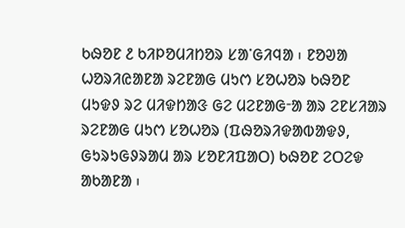ᱠᱷᱚᱱ ᱒ ᱠᱤᱞᱚᱢᱤᱴᱚᱨ ᱥᱟᱸᱜᱤᱧᱟ ᱾ ᱱᱚᱣᱟ ᱦᱚᱨᱤᱭᱟᱱᱟ ᱨᱮᱱᱟᱜ ᱢᱩᱬ ᱥᱚᱦᱚᱨ ᱠᱷᱚᱱ ᱢᱩᱫᱽ ᱨᱮ ᱢᱤᱫᱴᱟᱝ ᱜᱮ ᱢᱮᱱᱟᱜᱼᱟ ᱟᱨ ᱮᱱᱥᱤᱟᱨ ᱨᱮᱱᱟᱜ ᱢᱩᱬ ᱥᱚᱦᱚᱨ (ᱯᱷᱚᱨᱤᱫᱟᱵᱟᱫᱽ, ᱜᱩᱨᱩᱜᱽᱨᱟᱢ ᱟᱨ ᱥᱚᱱᱤᱯᱟᱛ) ᱠᱷᱚᱱ ᱮᱛᱮᱫ ᱟᱠᱟᱱᱟ ᱾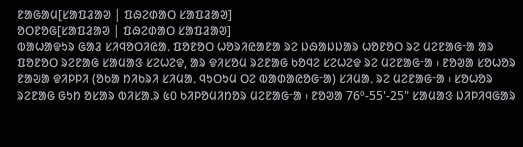ᱱᱟᱜᱟᱢ[ᱥᱟᱯᱲᱟᱣ | ᱯᱷᱮᱰᱟᱛ ᱥᱟᱯᱲᱟᱣ]
ᱚᱛᱱᱚᱜ[ᱥᱟᱯᱲᱟᱣ | ᱯᱷᱮᱰᱟᱛ ᱥᱟᱯᱲᱟᱣ]
ᱵᱟᱦᱟᱫᱩᱨ ᱜᱟᱲ ᱥᱤᱧᱚᱛᱤᱭᱟᱹ ᱯᱚᱱᱚᱛ ᱦᱚᱨᱤᱭᱟᱱᱟ ᱨᱮ ᱡᱷᱟᱡᱡᱟᱨ ᱦᱚᱱᱚᱛ ᱨᱮ ᱢᱮᱱᱟᱜᱼᱟ ᱟᱨ ᱯᱚᱱᱚᱛ ᱨᱮᱱᱟᱜ ᱥᱟᱢᱟᱝ ᱥᱮᱦᱮᱫ, ᱟᱨ ᱫᱤᱥᱚᱢ ᱨᱮᱱᱟᱜ ᱠᱚᱧᱮ ᱥᱮᱦᱮᱫ ᱨᱮ ᱢᱮᱱᱟᱜᱼᱟ ᱾ ᱱᱚᱣᱟ ᱥᱚᱦᱚᱨ ᱱᱟᱶᱟ ᱫᱤᱞᱞᱤ (ᱚᱠᱟ ᱴᱤᱠᱨᱤ ᱥᱤᱢᱟᱹ ᱧᱩᱛᱩᱢ ᱛᱮ ᱵᱟᱰᱟᱭᱚᱜᱼᱟ) ᱥᱤᱢᱟᱹ ᱨᱮ ᱢᱮᱱᱟᱜᱼᱟ ᱾ ᱥᱚᱦᱚᱨ ᱨᱮᱱᱟᱜ ᱜᱩᱴ ᱚᱥᱟᱨ ᱵᱤᱥᱟᱹᱨ ᱕᱐ ᱠᱤᱞᱚᱢᱤᱴᱚᱨ ᱢᱮᱱᱟᱜᱼᱟ ᱾ ᱱᱚᱣᱟ 76º-55'-25" ᱥᱟᱢᱟᱝ ᱡᱤᱞᱤᱧᱜᱟᱨ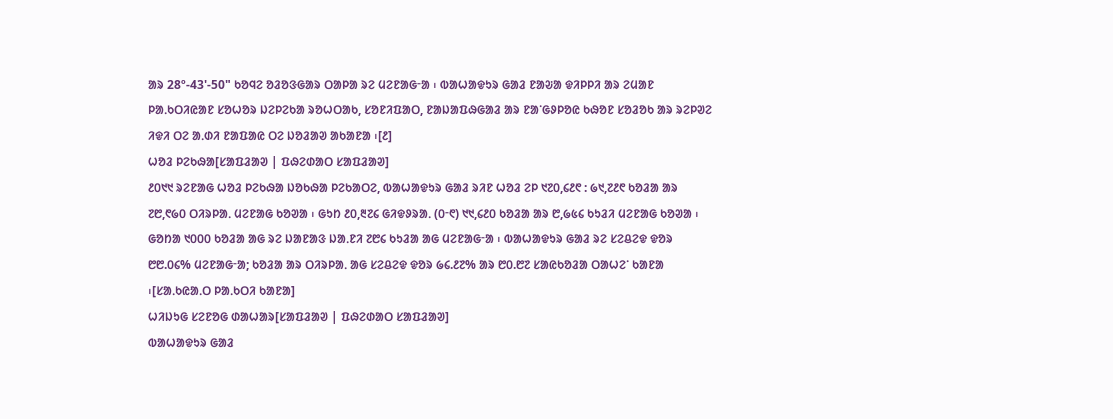ᱟᱨ 28º-43'-50" ᱠᱚᱧᱮ ᱚᱲᱚᱝᱜᱟᱨ ᱛᱟᱞᱟ ᱨᱮ ᱢᱮᱱᱟᱜᱼᱟ ᱾ ᱵᱟᱦᱟᱫᱩᱨ ᱜᱟᱲ ᱱᱟᱶᱟ ᱫᱤᱞᱞᱤ ᱟᱨ ᱮᱢᱟᱱ ᱞᱟᱹᱠᱛᱤᱭᱟᱱ ᱥᱚᱦᱚᱨ ᱡᱮᱞᱮᱠᱟ ᱨᱚᱦᱛᱟᱠ, ᱥᱚᱱᱤᱯᱟᱛ, ᱱᱟᱡᱟᱯᱷᱜᱟᱲ ᱟᱨ ᱱᱟᱸᱜᱽᱞᱚᱭ ᱠᱷᱚᱱ ᱥᱚᱲᱚᱠ ᱟᱨ ᱨᱮᱞᱣᱮ ᱤᱫᱤ ᱛᱮ ᱟᱹᱰᱤ ᱱᱟᱯᱟᱭ ᱛᱮ ᱡᱚᱲᱟᱣ ᱟᱠᱟᱱᱟ ᱾[᱒]
ᱦᱚᱲ ᱞᱮᱠᱷᱟ[ᱥᱟᱯᱲᱟᱣ | ᱯᱷᱮᱰᱟᱛ ᱥᱟᱯᱲᱟᱣ]
᱒᱐᱑᱑ ᱨᱮᱱᱟᱜ ᱦᱚᱲ ᱞᱮᱠᱷᱟ ᱡᱚᱠᱷᱟ ᱞᱮᱠᱟᱛᱮ, ᱵᱟᱦᱟᱫᱩᱨ ᱜᱟᱲ ᱨᱤᱱ ᱦᱚᱲ ᱮᱞ ᱑᱗᱐,᱔᱒᱖ : ᱙᱑,᱗᱒᱖ ᱠᱚᱲᱟ ᱟᱨ ᱗᱘,᱖᱙᱐ ᱛᱤᱨᱞᱟᱹ ᱢᱮᱱᱟᱜ ᱠᱚᱣᱟ ᱾ ᱜᱩᱴ ᱒᱐,᱓᱗᱔ ᱜᱤᱫᱽᱨᱟᱹ (᱐ᱼ᱖) ᱑᱑,᱔᱒᱐ ᱠᱚᱲᱟ ᱟᱨ ᱘,᱙᱕᱔ ᱠᱩᱲᱤ ᱢᱮᱱᱟᱜ ᱠᱚᱣᱟ ᱾ ᱜᱚᱴᱟ ᱑᱐᱐᱐ ᱠᱚᱲᱟ ᱟᱜ ᱨᱮ ᱡᱟᱱᱟᱝ ᱡᱟᱹᱱᱤ ᱗᱘᱔ ᱠᱩᱲᱟ ᱟᱜ ᱢᱮᱱᱟᱜᱼᱟ ᱾ ᱵᱟᱦᱟᱫᱩᱨ ᱜᱟᱲ ᱨᱮ ᱥᱮᱪᱮᱫ ᱫᱚᱨ ᱘᱘.᱐᱔% ᱢᱮᱱᱟᱜᱼᱟ; ᱠᱚᱲᱟ ᱟᱨ ᱛᱤᱨᱞᱟᱹ ᱟᱜ ᱥᱮᱪᱮᱫ ᱫᱚᱨ ᱙᱔.᱒᱗% ᱟᱨ ᱘᱐.᱘᱗ ᱥᱟᱭᱠᱚᱲᱟ ᱛᱟᱦᱮᱸ ᱠᱟᱱᱟ ᱾[ᱥᱟᱹᱠᱭᱟᱹᱛ ᱞᱟᱹᱠᱛᱤ ᱠᱟᱱᱟ]
ᱦᱤᱡᱩᱜ ᱥᱮᱱᱚᱜ ᱰᱟᱦᱟᱨ[ᱥᱟᱯᱲᱟᱣ | ᱯᱷᱮᱰᱟᱛ ᱥᱟᱯᱲᱟᱣ]
ᱵᱟᱦᱟᱫᱩᱨ ᱜᱟᱲ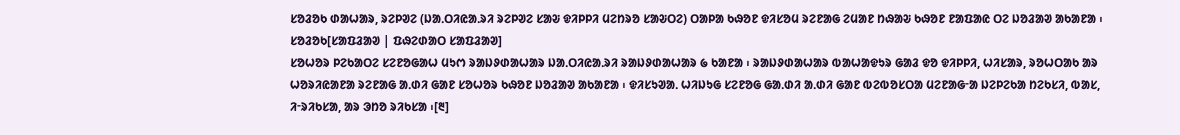ᱥᱚᱲᱚᱠ ᱰᱟᱦᱟᱨ, ᱨᱮᱞᱣᱮ (ᱡᱟᱹᱛᱤᱭᱟᱹᱨᱤ ᱨᱮᱞᱣᱮ ᱥᱟᱶ ᱫᱤᱞᱞᱤ ᱢᱮᱴᱨᱚ ᱥᱟᱶᱛᱮ) ᱛᱟᱞᱟ ᱠᱷᱚᱱ ᱫᱤᱥᱚᱢ ᱨᱮᱱᱟᱜ ᱮᱢᱟᱱ ᱴᱷᱟᱶ ᱠᱷᱚᱱ ᱱᱟᱯᱟᱭ ᱛᱮ ᱡᱚᱲᱟᱣ ᱟᱠᱟᱱᱟ ᱾
ᱥᱚᱲᱚᱠ[ᱥᱟᱯᱲᱟᱣ | ᱯᱷᱮᱰᱟᱛ ᱥᱟᱯᱲᱟᱣ]
ᱥᱚᱦᱚᱨ ᱞᱮᱠᱟᱛᱮ ᱥᱮᱱᱚᱜᱟᱦ ᱢᱩᱬ ᱨᱟᱡᱽᱰᱟᱦᱟᱨ ᱡᱟᱹᱛᱤᱭᱟᱹᱨᱤ ᱨᱟᱡᱽᱰᱟᱦᱟᱨ ᱙ ᱠᱟᱱᱟ ᱾ ᱨᱟᱡᱽᱰᱟᱦᱟᱨ ᱵᱟᱦᱟᱫᱩᱨ ᱜᱟᱲ ᱫᱚ ᱫᱤᱞᱞᱤ, ᱦᱤᱥᱟᱨ, ᱨᱚᱦᱛᱟᱠ ᱟᱨ ᱦᱚᱨᱤᱭᱟᱱᱟ ᱨᱮᱱᱟᱜ ᱟᱹᱰᱤ ᱜᱟᱱ ᱥᱚᱦᱚᱨ ᱠᱷᱚᱱ ᱡᱚᱲᱟᱣ ᱟᱠᱟᱱᱟ ᱾ ᱫᱤᱥᱩᱣᱟᱹ ᱦᱤᱡᱩᱜ ᱥᱮᱱᱚᱜ ᱜᱟᱹᱰᱤ ᱟᱹᱰᱤ ᱜᱟᱱ ᱵᱮᱵᱚᱥᱛᱟ ᱢᱮᱱᱟᱜᱼᱟ ᱡᱮᱞᱮᱠᱟ ᱴᱮᱠᱥᱤ, ᱵᱟᱥ, ᱤᱼᱨᱤᱠᱥᱟ, ᱟᱨ ᱳᱴᱚ ᱨᱤᱠᱥᱟ ᱾[᱓]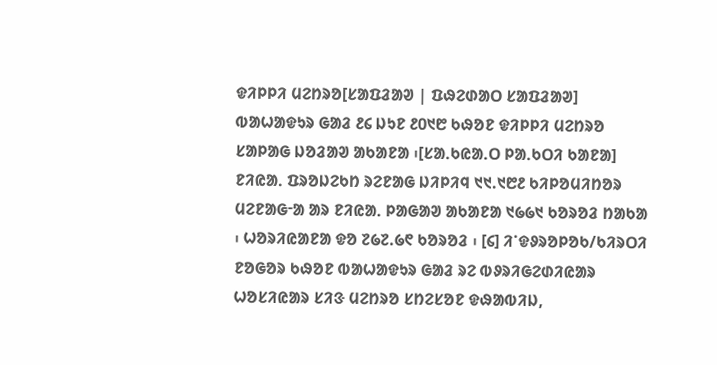ᱫᱤᱞᱞᱤ ᱢᱮᱴᱨᱚ[ᱥᱟᱯᱲᱟᱣ | ᱯᱷᱮᱰᱟᱛ ᱥᱟᱯᱲᱟᱣ]
ᱵᱟᱦᱟᱫᱩᱨ ᱜᱟᱲ ᱒᱔ ᱡᱩᱱ ᱒᱐᱑᱘ ᱠᱷᱚᱱ ᱫᱤᱞᱞᱤ ᱢᱮᱴᱨᱚ ᱥᱟᱞᱟᱜ ᱡᱚᱲᱟᱣ ᱟᱠᱟᱱᱟ ᱾[ᱥᱟᱹᱠᱭᱟᱹᱛ ᱞᱟᱹᱠᱛᱤ ᱠᱟᱱᱟ] ᱱᱤᱭᱟᱹ ᱯᱨᱚᱡᱮᱠᱴ ᱨᱮᱱᱟᱜ ᱡᱤᱞᱤᱧ ᱑᱑.᱑᱘᱒ ᱠᱤᱞᱚᱢᱤᱴᱚᱨ ᱢᱮᱱᱟᱜᱼᱟ ᱟᱨ ᱱᱤᱭᱟᱹ ᱞᱟᱜᱟᱣ ᱟᱠᱟᱱᱟ ᱑᱙᱙᱑ ᱠᱚᱨᱚᱲ ᱴᱟᱠᱟ ᱾ ᱦᱚᱨᱤᱭᱟᱱᱟ ᱫᱚ ᱗᱙᱗.᱙᱖ ᱠᱚᱨᱚᱲ ᱾ [᱔] ᱤᱸᱫᱽᱨᱚᱞᱚᱠ/ᱠᱤᱨᱛᱤ ᱱᱚᱜᱚᱨ ᱠᱷᱚᱱ ᱵᱟᱦᱟᱫᱩᱨ ᱜᱟᱲ ᱨᱮ ᱵᱽᱨᱤᱜᱮᱰᱤᱭᱟᱨ ᱦᱚᱥᱤᱭᱟᱨ ᱥᱤᱝ ᱢᱮᱴᱨᱚ ᱥᱴᱮᱥᱚᱱ ᱫᱷᱟᱵᱤᱡ,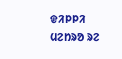ᱫᱤᱞᱞᱤ ᱢᱮᱴᱨᱚ ᱨᱮ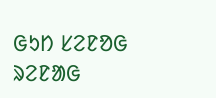ᱜᱩᱴ ᱥᱮᱱᱚᱜ ᱨᱮᱱᱟᱜ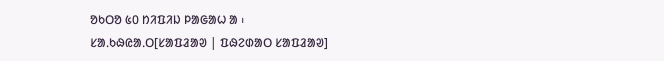ᱚᱠᱛᱚ ᱕᱐ ᱴᱤᱯᱤᱡ ᱞᱟᱜᱟᱦ ᱟ ᱾
ᱥᱟᱹᱠᱷᱭᱟᱹᱛ[ᱥᱟᱯᱲᱟᱣ | ᱯᱷᱮᱰᱟᱛ ᱥᱟᱯᱲᱟᱣ]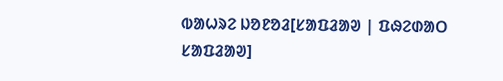ᱵᱟᱦᱨᱮ ᱡᱚᱱᱚᱲ[ᱥᱟᱯᱲᱟᱣ | ᱯᱷᱮᱰᱟᱛ ᱥᱟᱯᱲᱟᱣ]